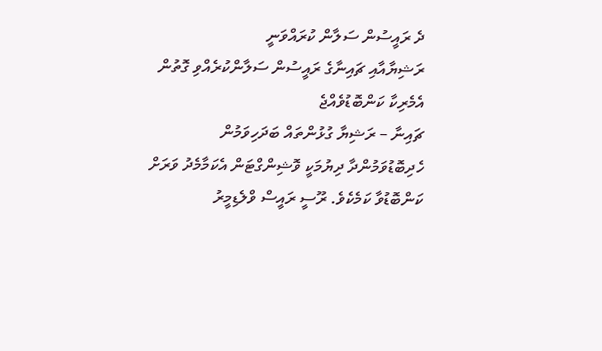ދެ ރައީސުން ސަލާން ކުރައްވަނީ
ރަޝިޔާއާއި ޗައިނާގެ ރައީސުން ސަލާންކުރެއްވި ގޮތުން އެމެރިކާ ކަންބޮޑުވެއްޖެ
ޗައިނާ – ރަޝިޔާ ގުޅުންތައް ބަދަހިވަމުން ހެދިބޮޑުވަމުންދާ ދިޔުމަކީ ވޮޝިންގްޓަން އެކަމާމެދު ވަރަށް ކަންބޮޑުވާ ކަމެކެވެ. ރޫސީ ރައީސް ވްލެޑިމީރު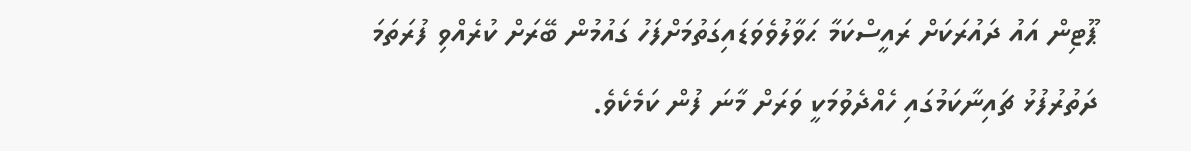ޕޫޓިން އައު ދައުރަކަށް ރައީސްކަމާ ޙަވާލުވެވަޑައިގަތުމަށްފަހު ގައުމުން ބޭރަށް ކުރެއްވި ފުރަތަމަ ދަތުރުފުޅު ޗައިނާކަމުގައި ހެއްދެވުމަކީ ވަރަށް މާނަ ފުން ކަމެކެވެ.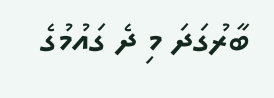ބާރުގަދަ މި ދެ ގައުމުގެ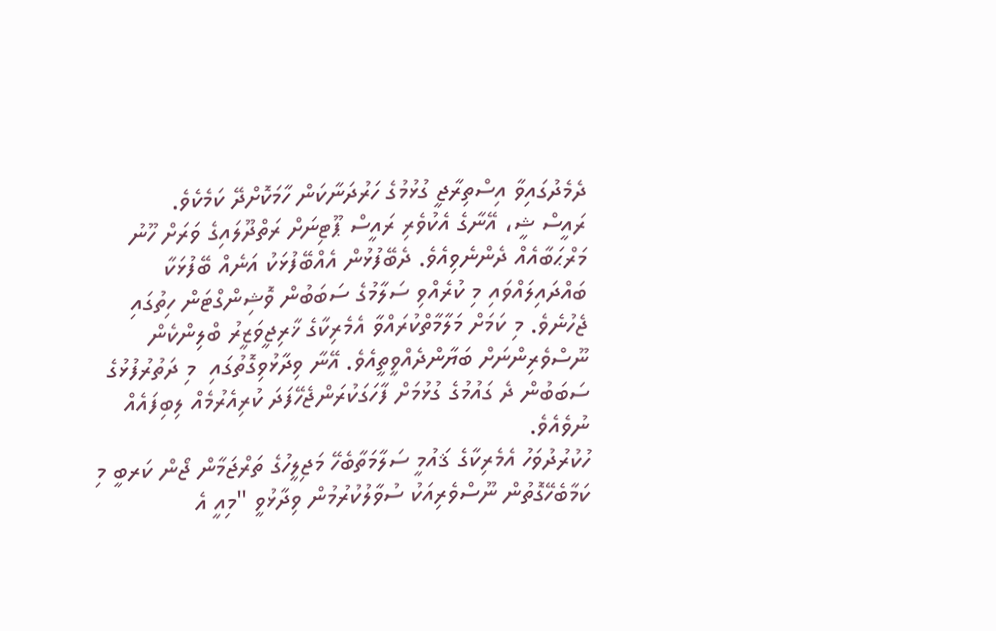ދެމެދުގައިވާ އިސްތިރާޖީ ގުޅުމުގެ ހަރުދަނާކަން ހާމަކޮށްދޭ ކަމެކެވެ.
ރައީސް ޝީ، އޭނާގެ އެކުވެރި ރައީސް ޕޫޓިނަށް ރަތްދޫލައިގެ ވަރަށް ހޫނު މަރްޙަބާއެއް ދެންނެވިއެވެ. ދެބޭފުޅުން އެއްބޭފުޅަކު އަނެއް ބޭފުޅަކާ ބައްދައިލައްވައި މި ކުރެއްވި ސަލާމުގެ ސަބަބުން ވޮޝިންގްޓަން ހިތުގައި ޖެހުނެވެ. މި ކަމަށް މަލާމާތްކުރައްވާ އެމެރިކާގެ ޚާރިޖީވަޒީރު ބްލިންކެން ނޫސްވެރިންނަށް ބަޔާންދެއްވީތީއެވެ. އޭނާ ވިދާޅުވިގޮތުގައި  މި ދަތުރުފުޅުގެ ސަބަބުން ދެ ގައުމުގެ ގުޅުމަށް ފާހަގަކުރަންޖެހޭފަދަ ކުރިއެރުމެއް ލިބިފައެއް ނުވެއެވެ.
ހުކުރުދުވަހު އެމެރިކާގެ ޤައުމީ ސަލާމަތާބެހޭ މަޖިލީހުގެ ތަރްޖަމާން ޖޯން ކަރބީ މި ކަމާބެހޭގޮތުން ނޫސްވެރިއަކު ސުވާލުކުރުމުން ވިދާޅުވީ "މިއީ އެ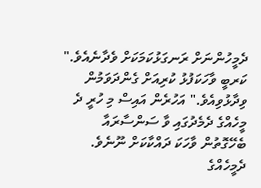ދެމީހުންނަށް ރަނގަޅުކަމަކަށް ވެދާނެއެވެ."
ކަރބީ ވާހަކަފުޅު ކުރިއަށް ގެންދަވަމުން ވިދާޅުވިއެވެ." އަހުރެން އައިސް މި ހުރީ ދެ މީހެއްގެ ދެމެދުގައި ވާ ސަންސާރައާ ބެހޭގޮތުން ވާހަކަ ދައްކާކަށް ނޫނެވެ. ދެމީހެއްގެ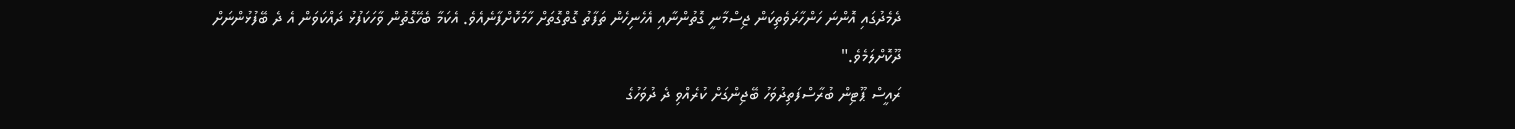ދެމެދުގައި އޮންނަ ހަންހާރަވެތިކަން ޖިސްމާނީ ގޮތުންނާއި އެހެނިހެން ތަފާތު ގޮތްގޮތަށް ހާމަކޮށްފާނެއެވެ. އެކަމާ ބެހޭގޮތުން ވާހަކަފުޅު ދައްކަވަން އެ ދެ ބޭފުޅުންނަށް ދޫކޮށްލަމެވެ."
ރައީސް ޕޫޓިން ބުރާސްފަތިދުވަހު ބޭޖިންގަށް ކުރެއްވި ދެ ދުވަހުގެ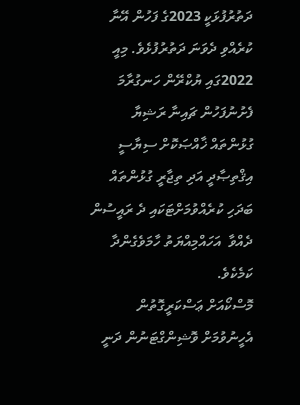ދަތުރުފުޅަކީ 2023ގެ ފަހުން އޭނާ ކުރެއްވި ދެވަނަ ދަތުރުފުޅެވެ. މިއީ 2022ގައި ޔުކްރޭން ހަނގުރާމަ ފެށުނުފަހުން ޗައިނާ ރަޝިޔާ ގުޅުންތައް ޚާއްޞަކޮށް ސިޔާސީ އިޤްތިޞާދީ އަދި ތިޖާރީ ގުޅުންތައް ބަދަހި ކުރެއްވުމަށްޓަކައި ދެ ރައީސުން ދެއްވާ  އަހައްމިއްޔަތު ހާމަވެގެންދާ ކަމެކެވެ.
މޮސްކޯއަށް ޢަސްކަރީގޮތުން އެހީނުވުމަށް ވޮޝިންގްޓަނުން ދަނީ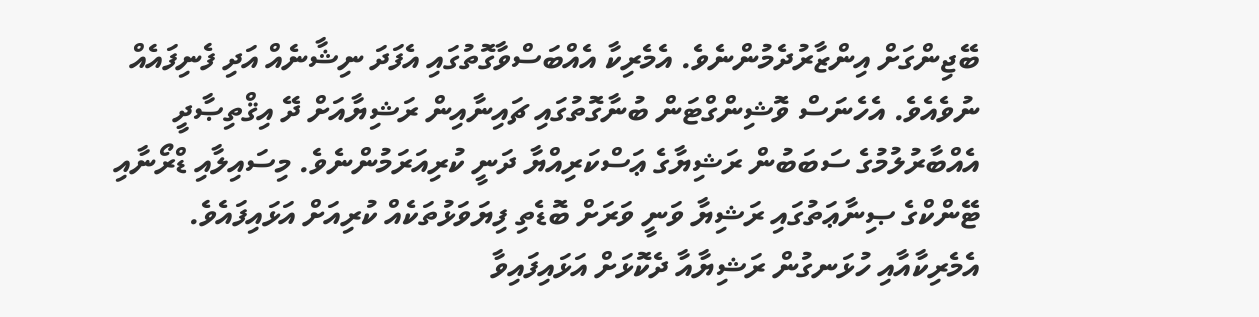ބޭޖިންގަށް އިންޒާރުދެމުންނެވެ. އެމެރިކާ އެއްބަސްވާގޮތުގައި އެފަދަ ނިޝާނެއް އަދި ފެނިފައެއް ނުވެއެވެ. އެހެނަސް ވޮޝިންގްޓަން ބުނާގޮތުގައި ޗައިނާއިން ރަޝިޔާއަށް ދޭ އިޤްތިޞާދީ އެއްބާރުލުމުގެ ސަބަބުން ރަޝިޔާގެ ޢަސްކަރިއްޔާ ދަނީ ކުރިއަރަމުންނެވެ. މިސައިލާއި ޑްރޯނާއި ޓޭންކްގެ ޞިނާޢަތުގައި ރަޝިޔާ ވަނީ ވަރަށް ބޮޑެތި ފިޔަވަޅުތަކެއް ކުރިއަށް އަޅައިފައެވެ.
އެމެރިކާއާއި ހުޅަނގުން ރަޝިޔާއާ ދެކޮޅަށް އަޅައިފައިވާ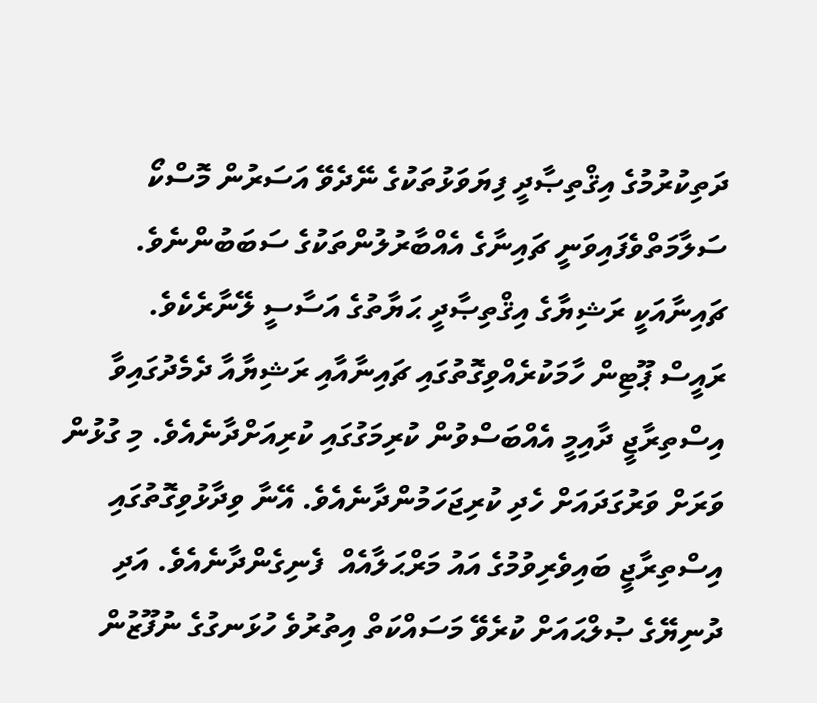ދަތިކުރުމުގެ އިޤްތިޞާދީ ފިޔަވަޅުތަކުގެ ނޭދެވޭ އަސަރުން މޮސްކޯ ސަލާމަތްވެފައިވަނީ ޗައިނާގެ އެއްބާރުލުންތަކުގެ ސަބަބުންނެވެ. ޗައިނާއަކީ ރަޝިޔާގެ އިޤްތިޞާދީ ޙަޔާތުގެ އަސާސީ ލޭނާރެކެވެ.
ރައީސް ޕޫޓިން ހާމަކުރެއްވިގޮތުގައި ޗައިނާއާއި ރަޝިޔާއާ ދެމެދުގައިވާ އިސްތިރާޖީ ދާއިމީ އެއްބަސްވުން ކުރިމަގުގައި ކުރިއަށްދާނެއެވެ. މި ގުޅުން ވަރަށް ވަރުގަދައަށް ހެދި ކުރިޖަހަމުންދާނެއެވެ. އޭނާ ވިދާޅުވިގޮތުގައި އިސްތިރާޖީ ބައިވެރިވުމުގެ އައު މަރްޙަލާއެއް  ފެނިގެންދާނެއެވެ. އަދި ދުނިޔޭގެ ޞުލްޙައަށް ކުރެވޭ މަސައްކަތް އިތުރުވެ ހުޅަނގުގެ ނުފޫޒުން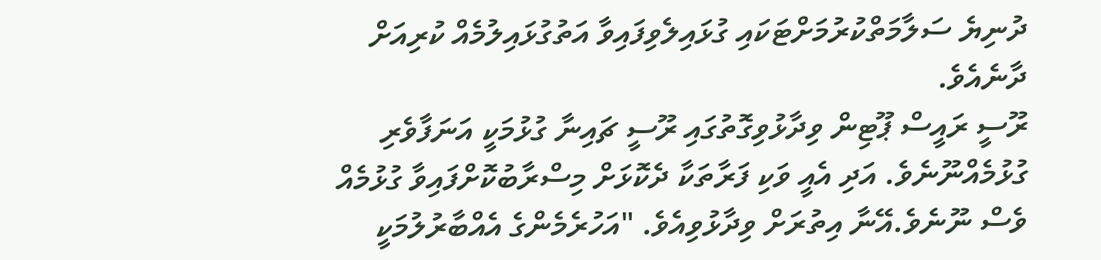ދުނިޔެ ސަލާމަތްކުރުމަށްޓަކައި ގުޅައިލެވިފައިވާ އަތުގުޅައިލުމެއް ކުރިއަށް ދާނެއެވެ.
ރޫސީ ރައީސް ޕޫޓިން ވިދާޅުވިގޮތުގައި ރޫސީ ޗައިނާ ގުޅުމަކީ އަނަފާވެރި ގުޅުމެއްނޫނެވެ. އަދި އެއީ ވަކި ފަރާތަކާ ދެކޮޅަށް މިސްރާބުކޮށްފައިވާ ގުޅުމެއް ވެސް ނޫނެވެ.އޭނާ އިތުރަށް ވިދާޅުވިއެވެ. "އަހުރެމެންގެ އެއްބާރުލުމަކީ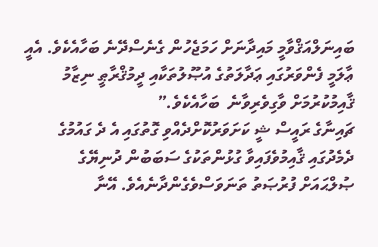ބައިނަލްއަޤްވާމީ މައިދާނަށް ހަމަޖެހުން ގެނެސްދޭނެ ބަހާއެކެވެ. އެއީ ޢާލަމީ ފެންވަރުގައި ޢަދާލަތުގެ އުޞޫލުތަކާއި ދީމުޤްރާޠީ ނިޒާމު ޤާއިމުކުރުމަށް ވާގިވެރިވާނެ  ބަހާއެކެވެ.”
ޗައިނާގެ ރައީސް ޝީ ކަށަވަރުކޮށްދެއްވި ގޮތުގައި އެ ދެ ގައުމުގެ ދެމެދުގައި ޤާއިމުވެފައިވާ ގުޅުންތަކުގެ ސަބަބުން ދުނިޔޭގެ ޞުލްޙައަށް ފުރުޞަތު ތަނަވަސްވެގެންދާނެއެވެ. އޭނާ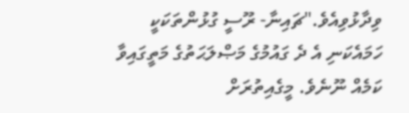ވިދާޅުވިއެވެ."ޗައިނާ- ރޫސީ ގުޅުންތަކަކީ ހަމައެކަނި އެ ދެ ގައުމުގެ މަޞްލަޙަތުގެ މަތީގައިވާ ކަމެއް ނޫނެވެ. މީގެއިތުރަށް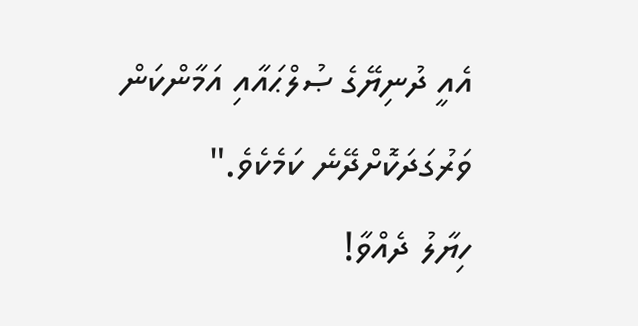އެއީ ދުނިޔޭގެ ޞުލްޙައާއި އަމާންކަން ވަރުގަދަކޮށްދޭނެ ކަމެކެވެ."
ހިޔާލު ދެއްވާ!